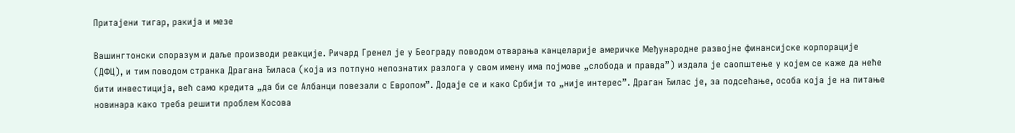Притајени тигар, ракија и мезе

Вашингтонски споразум и даље производи реакције. Ричард Гренел је у Београду поводом отварања канцеларије америчке Међународне развојне финансијске корпорације (ДФЦ), и тим поводом странка Драгана Ђиласа (која из потпуно непознатих разлога у свом имену има појмове „слобода и правда”) издала је саопштење у којем се каже да неће бити инвестиција, већ само кредита „да би се Албанци повезали с Европом”. Додаје се и како Србији то „није интерес”. Драган Ђилас је, за подсећање, особа која је на питање новинара како треба решити проблем Косова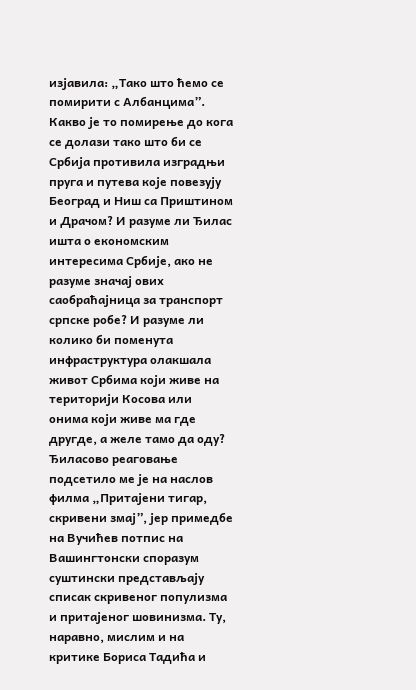изјавила: „Тако што ћемо се помирити с Албанцима”. Какво је то помирење до кога се долази тако што би се Србија противила изградњи пруга и путева које повезују Београд и Ниш са Приштином и Драчом? И разуме ли Ђилас ишта о економским интересима Србије, ако не разуме значај ових саобраћајница за транспорт српске робе? И разуме ли колико би поменута инфраструктура олакшала живот Србима који живе на територији Косова или онима који живе ма где другде, а желе тамо да оду?
Ђиласово реаговање подсетило ме је на наслов филма „Притајени тигар, скривени змај”, јер примедбе на Вучићев потпис на Вашингтонски споразум суштински представљају списак скривеног популизма и притајеног шовинизма. Ту, наравно, мислим и на критике Бориса Тадића и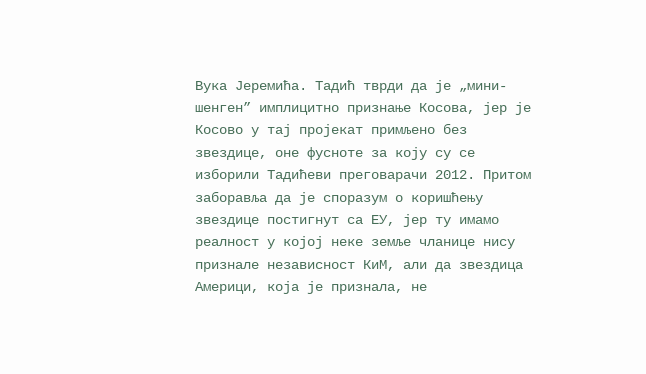Вука Јеремића. Тадић тврди да је „мини-шенген” имплицитно признање Косова, јер је Косово у тај пројекат примљено без звездице, оне фусноте за коју су се изборили Тадићеви преговарачи 2012. Притом заборавља да је споразум о коришћењу звездице постигнут са ЕУ, јер ту имамо реалност у којој неке земље чланице нису признале независност КиМ, али да звездица Америци, која је признала, не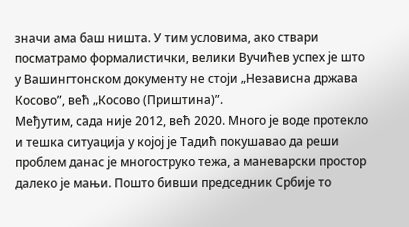значи ама баш ништа. У тим условима, ако ствари посматрамо формалистички, велики Вучићев успех је што у Вашингтонском документу не стоји „Независна држава Косово”, већ „Косово (Приштина)”.
Међутим, сада није 2012, већ 2020. Много је воде протекло и тешка ситуација у којој је Тадић покушавао да реши проблем данас је многоструко тежа, а маневарски простор далеко је мањи. Пошто бивши председник Србије то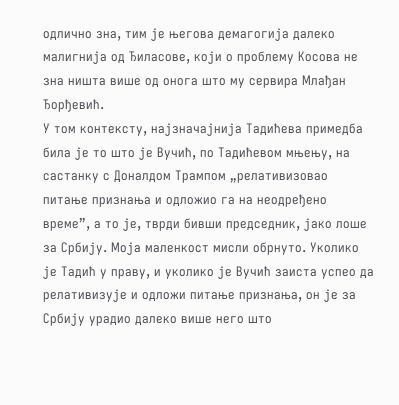одлично зна, тим је његова демагогија далеко малигнија од Ђиласове, који о проблему Косова не зна ништа више од онога што му сервира Млађан Ђорђевић.
У том контексту, најзначајнија Тадићева примедба била је то што је Вучић, по Тадићевом мњењу, на састанку с Доналдом Трампом „релативизовао питање признања и одложио га на неодређено време”, а то је, тврди бивши председник, јако лоше за Србију. Моја маленкост мисли обрнуто. Уколико је Тадић у праву, и уколико је Вучић заиста успео да релативизује и одложи питање признања, он је за Србију урадио далеко више него што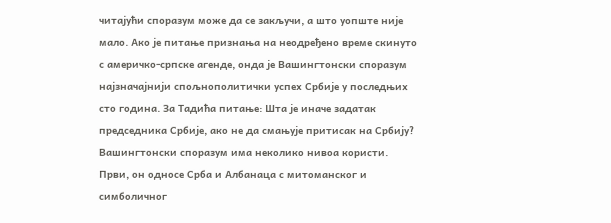читајући споразум може да се закључи, а што уопште није мало. Ако је питање признања на неодређено време скинуто с америчко-српске агенде, онда је Вашингтонски споразум најзначајнији спољнополитички успех Србије у последњих сто година. За Тадића питање: Шта је иначе задатак председника Србије, ако не да смањује притисак на Србију?
Вашингтонски споразум има неколико нивоа користи. Први, он односе Срба и Албанаца с митоманског и симболичног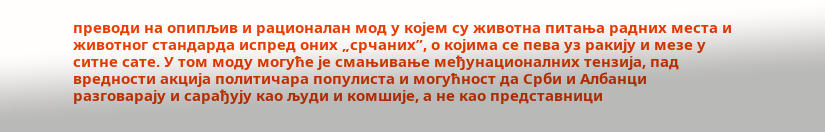преводи на опипљив и рационалан мод у којем су животна питања радних места и животног стандарда испред оних „срчаних”, о којима се пева уз ракију и мезе у ситне сате. У том моду могуће је смањивање међунационалних тензија, пад вредности акција политичара популиста и могућност да Срби и Албанци разговарају и сарађују као људи и комшије, а не као представници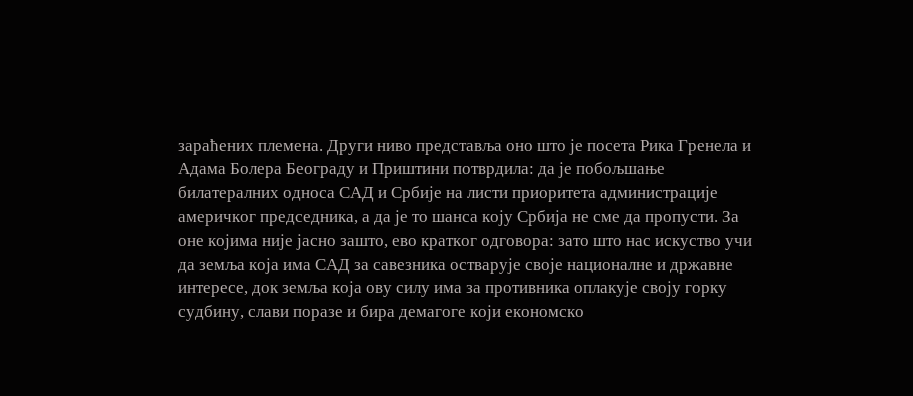зараћених племена. Други ниво представља оно што је посета Рика Гренела и Адама Болера Београду и Приштини потврдила: да је побољшање билатералних односа САД и Србије на листи приоритета администрације америчког председника, а да је то шанса коју Србија не сме да пропусти. За оне којима није јасно зашто, ево кратког одговора: зато што нас искуство учи да земља која има САД за савезника остварује своје националне и државне интересе, док земља која ову силу има за противника оплакује своју горку судбину, слави поразе и бира демагоге који економско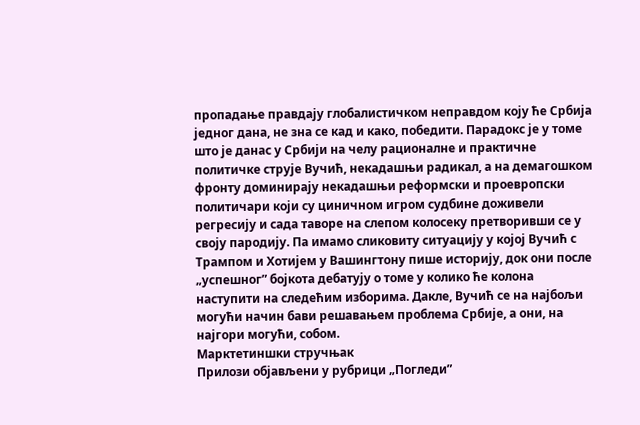пропадање правдају глобалистичком неправдом коју ће Србија једног дана, не зна се кад и како, победити. Парадокс је у томе што је данас у Србији на челу рационалне и практичне политичке струје Вучић, некадашњи радикал, а на демагошком фронту доминирају некадашњи реформски и проевропски политичари који су циничном игром судбине доживели регресију и сада таворе на слепом колосеку претворивши се у своју пародију. Па имамо сликовиту ситуацију у којој Вучић с Трампом и Хотијем у Вашингтону пише историју, док они после „успешног” бојкота дебатују о томе у колико ће колона наступити на следећим изборима. Дакле, Вучић се на најбољи могући начин бави решавањем проблема Србије, а они, на најгори могући, собом.
Марктетиншки стручњак
Прилози објављени у рубрици „Погледи”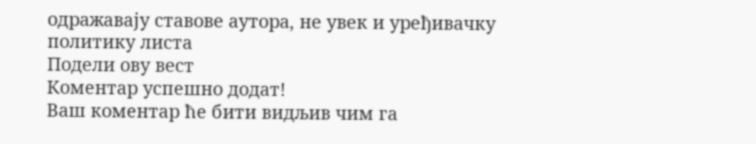одражавају ставове аутора, не увек и уређивачку политику листa
Подели ову вест
Комeнтар успeшно додат!
Ваш комeнтар ћe бити видљив чим га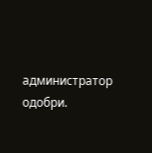администратор одобри.